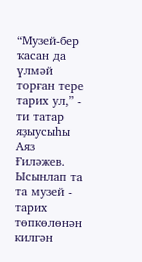“Музей-бер ҡасан да үлмәй торған тере тарих ул,” - ти татар яҙыусыһы Аяз Ғиләжев. Ысынлап та та музей - тарих төпкөлөнән килгән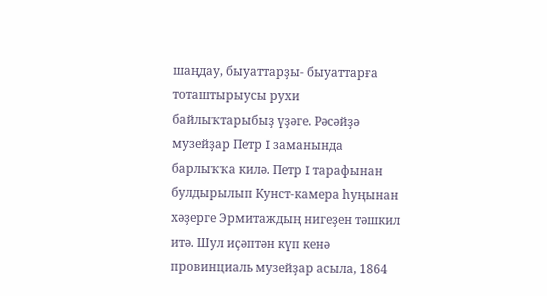шаңдау, быуаттарҙы- быуаттарға тоташтырыусы рухи байлыҡтарыбыҙ үҙәге. Рәсәйҙә музейҙар Петр I заманында барлыҡҡа килә. Петр I тарафынан булдырылып Кунст-камера һуңынан хәҙерге Эрмитаждың нигеҙен тәшкил итә. Шул иҫәптән күп кенә провинциаль музейҙар асыла, 1864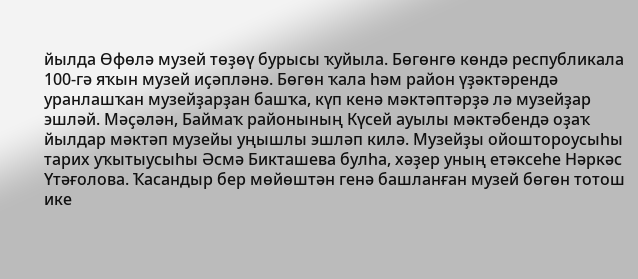йылда Өфөлә музей төҙөү бурысы ҡуйыла. Бөгөнгө көндә республикала 100-гә яҡын музей иҫәпләнә. Бөгөн ҡала һәм район үҙәктәрендә уранлашҡан музейҙарҙан башҡа, күп кенә мәктәптәрҙә лә музейҙар эшләй. Мәҫәлән, Баймаҡ районының Күсей ауылы мәктәбендә оҙаҡ йылдар мәктәп музейы уңышлы эшләп килә. Музейҙы ойоштороусыһы тарих уҡытыусыһы Әсмә Бикташева булһа, хәҙер уның етәксеһе Нәркәс Үтәғолова. Ҡасандыр бер мөйөштән генә башланған музей бөгөн тотош ике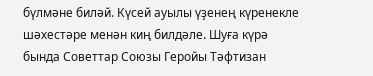бүлмәне биләй. Күсей ауылы үҙенең күренекле шәхестәре менән киң билдәле. Шуға күрә бында Советтар Союзы Геройы Тәфтизан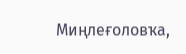Миңлеғоловҡа,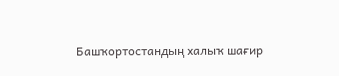Башҡортостандың халыҡ шағир